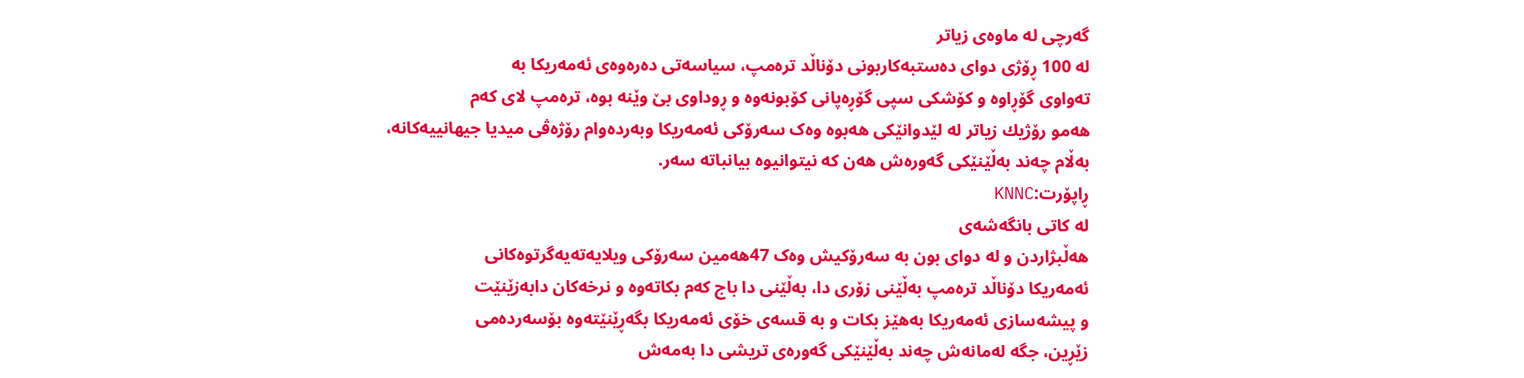گەرچی لە ماوەی زیاتر
لە 100 ڕۆژی دوای دەستبەکاربونی دۆناڵد ترەمپ، سیاسەتی دەرەوەی ئەمەریکا بە
تەواوی گۆڕاوە و کۆشکی سپی گۆڕەپانی کۆبونەوە و ڕوداوی بێ وێنە بوە، ترەمپ لای کەم
هەمو رۆژیك زیاتر لە لێدوانێکی هەبوە وەک سەرۆکی ئەمەریکا وبەردەوام رۆژەڤی میدیا جیهانییەکانە،
بەڵام چەند بەڵێنێکی گەورەش هەن کە نیتوانیوە بیانباتە سەر.
ڕاپۆرت:KNNC
لە کاتی بانگەشەی
هەڵبژاردن و لە دوای بون بە سەرۆکیش وەک 47هەمین سەرۆکی ویلایەتەیەگرتوەکانی
ئەمەریکا دۆناڵد ترەمپ بەڵێنی زۆری دا، بەڵێنی دا باج کەم بکاتەوە و نرخەکان دابەزێنێت
و پیشەسازی ئەمەریکا بەهێز بکات و بە قسەی خۆی ئەمەریکا بگەڕێنێتەوە بۆسەردەمی
زێڕین، جگە لەمانەش چەند بەڵێنێکی گەورەی تریشی دا بەمەش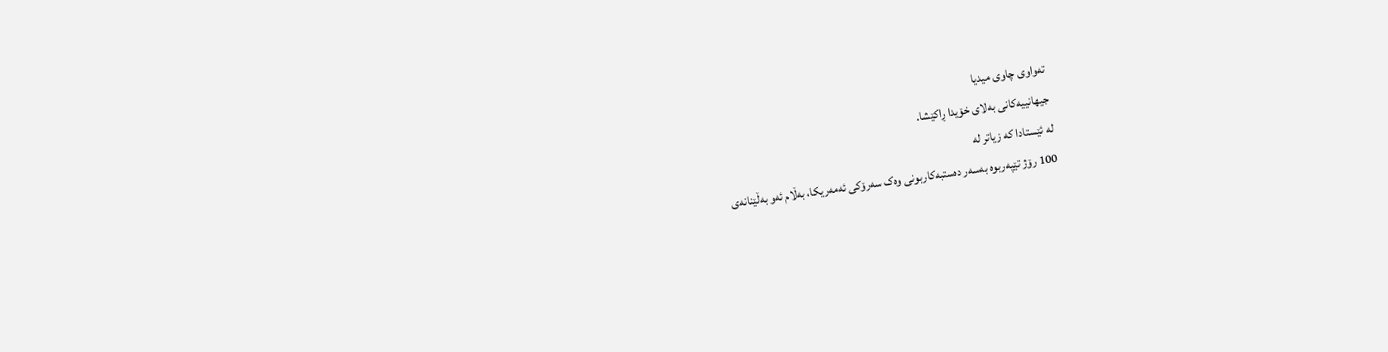تەواوی چاوی میدیا
جیهانییەکانی بەلای خۆیدا ڕاکێشا.
لە ئێستادا کە زیاتر لە
100 رۆژ تێپەربوە بەسەر دەستبەکاربونی وەک سەرۆکی ئەمەریکا، بەڵام ئەو بەڵێنانەی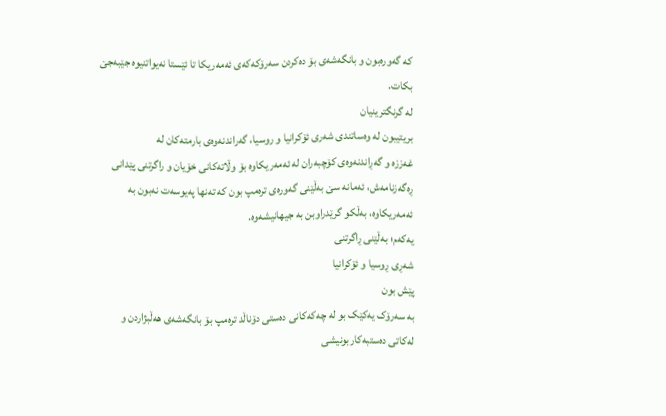کە گەورەبون و بانگەشەی بۆ دەکردن سەرۆکەکەی ئەمەریکا تا ئێستا نەیواتنیوە جێبەجێ
بکات.
لە گرنگترینیان
بریتیبون لە وەساتندی شەری ئۆکرانیا و روسیا، گەراندنەوەی بارمتەکان لە
غەززە و گەڕاندنەوەی کۆچبەران لە ئەمەریکاوە بۆ وڵاتەکانی خۆیان و راگرتنی پێدانی
ڕەگەزنامەش، ئەمانە سێ بەڵێنی گەورەی ترەمپ بون کە تەنها پەیوسەت نەبون بە
ئەمەریکاوە، بەڵکو گرێدراوبن بە جیهانیشەوە.
یەکەم؛ بەڵێنی ڕاگرتنی
شەڕی ڕوسیا و ئۆکرانیا
پێش بون
بە سەرۆک یەکێک بو لە چەکەکانی دەستی دۆناڵد ترەمپ بۆ بانگەشەی هەڵبژاردن و
لەکاتی دەستبەکاربونیشی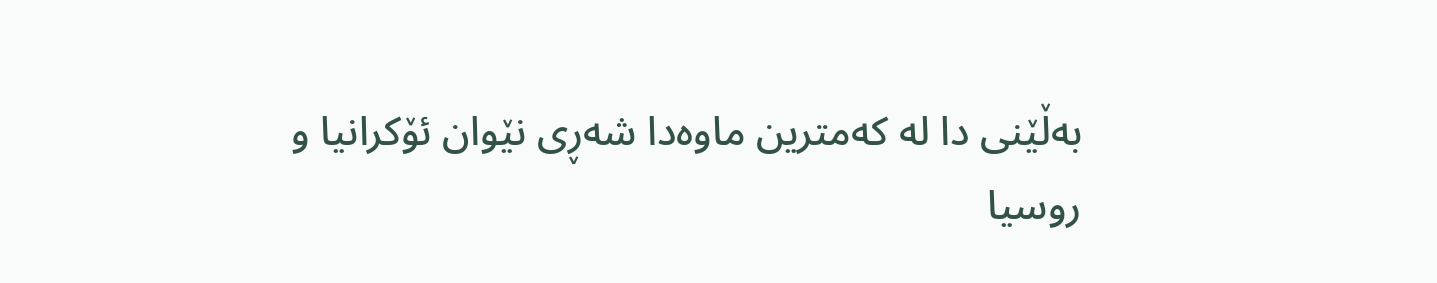بەڵێنی دا لە کەمترین ماوەدا شەڕی نێوان ئۆکرانیا و
روسیا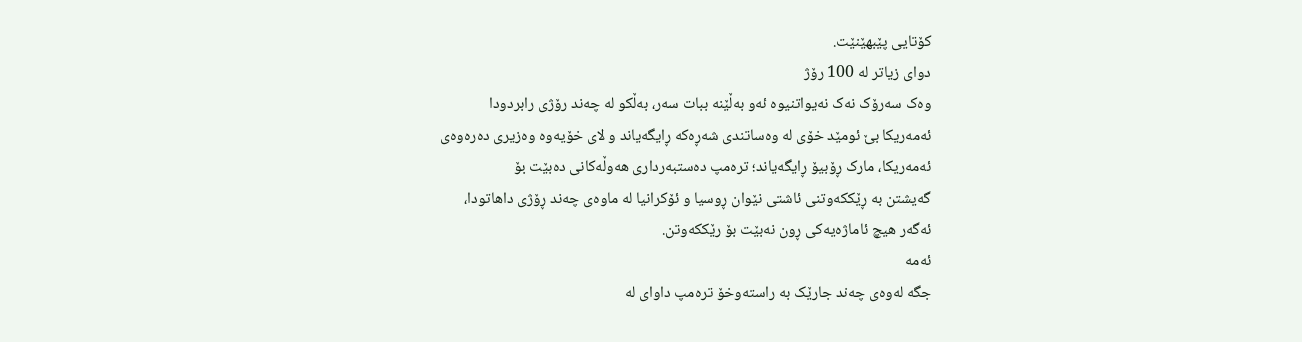کۆتایی پێبهێنێت.
دوای زیاتر لە 100 رۆژ
وەک سەرۆک نەک نەیواتنیوە ئەو بەڵێنە ببات سەر، بەڵکو لە چەند رۆژی رابردودا
ئەمەریکا بێ ئومێد خۆی لە وەساتندی شەڕەکە ڕایگەیاند و لای خۆیەوە وەزیری دەرەوەی
ئەمەریکا، مارک ڕۆبیۆ ڕایگەیاند؛ ترەمپ دەستبەرداری هەوڵەکانی دەبێت بۆ
گەیشتن بە ڕێککەوتنی ئاشتی نێوان ڕوسیا و ئۆکرانیا لە ماوەی چەند ڕۆژی داهاتودا،
ئەگەر هیچ ئاماژەیەکی ڕون نەبێت بۆ رێککەوتن.
ئەمە
جگە لەوەی چەند جارێک بە راستەوخۆ ترەمپ داوای لە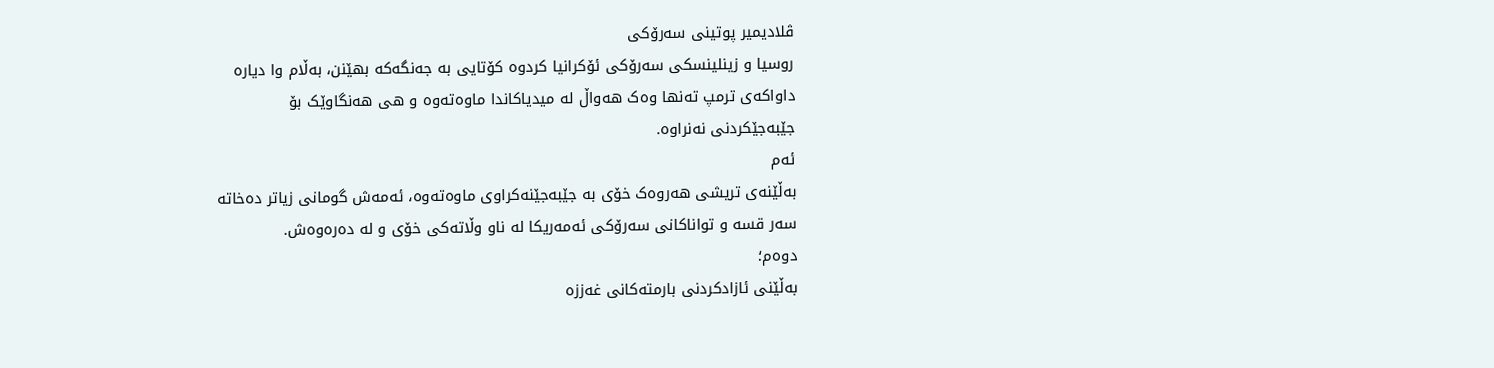ڤلادیمیر پوتینی سەرۆکی
روسیا و زینلینسکی سەرۆکی ئۆکرانیا کردوە کۆتایی بە جەنگەکە بهێنن، بەڵام وا دیارە
داواکەی ترمپ تەنها وەک هەواڵ لە میدیاکاندا ماوەتەوە و هی هەنگاوێک بۆ
جێبەجێکردنی نەنراوە.
ئەم
بەڵێنەی تریشی هەروەک خۆی بە جێبەجێنەکراوی ماوەتەوە، ئەمەش گومانی زیاتر دەخاتە
سەر قسە و تواناکانی سەرۆکی ئەمەریکا لە ناو وڵاتەکی خۆی و لە دەرەوەش.
دوەم؛
بەڵێنی ئازادکردنی بارمتەکانی غەززە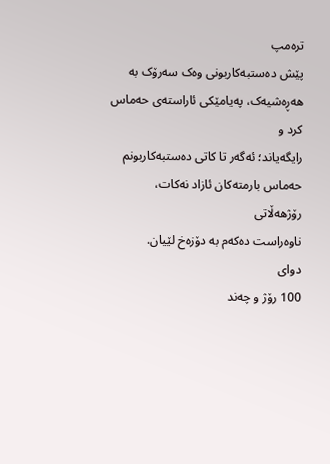ترەمپ
پێش دەستبەکاربونی وەک سەرۆک بە هەڕەشيەک، پەیامێکی ئاراستەی حەماس کرد و
رایگەیاند؛ ئەگەر تا کاتی دەستبەکاربونم حەماس بارمتەکان ئازاد نەکات، رۆژهەڵاتی
ناوەراست دەکەم بە دۆزەخ لێیان.
دوای
100 رۆژ و چەند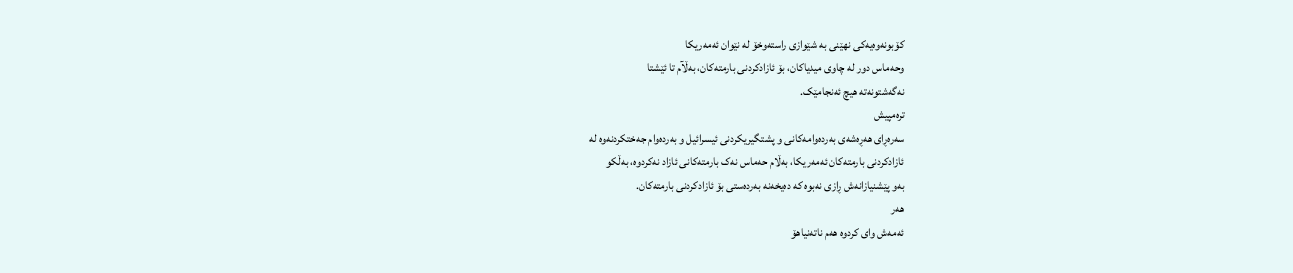کۆبونەوەیەکی نهێنی بە شێوازی راستەوخۆ لە نێوان ئەمەریکا
وحەماس دور لە چاوی میدیاکان، بۆ ئازادکردنی بارمتەکان، بەڵآم تا ئێشتا
نەگەشتونەتە هیچ ئەنجامێک.
ترەمپیش
سەرەڕای هەڕەشەی بەردەوامەکانی و پشتگیریکردنی ئیسرائیل و بەردەوام جەختکردنەوە لە
ئازادکردنی بارمتەکان ئەمەریکا، بەڵام حەماس نەک بارمتەکانی ئازاد نەکردوە، بەڵکو
بەو پێشنیازانەش ڕازی نەبوە کە دەیخەنە بەردەستی بۆ ئازادکردنی بارمتەکان.
هەر
ئەمەش وای کردوە هەم ناتەنیاهۆ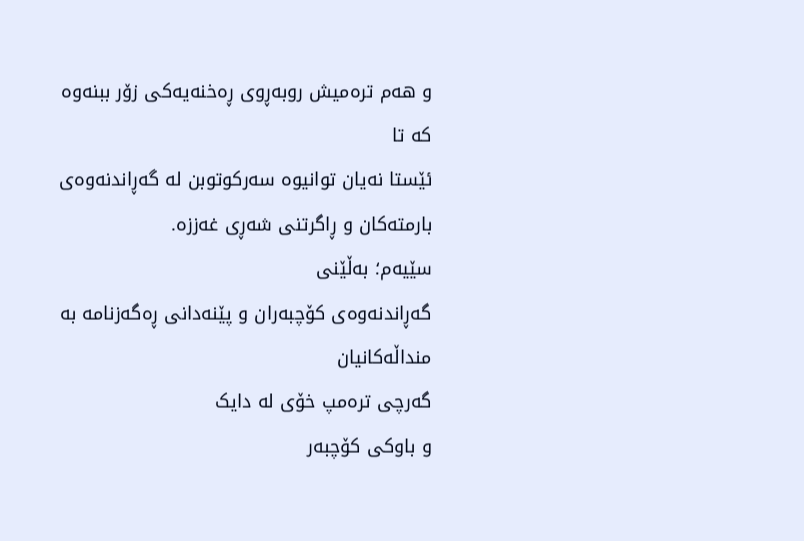و هەم ترەمیش روبەڕوی ڕەخنەیەکی زۆر ببنەوە کە تا
ئێستا نەیان توانیوە سەرکوتوبن لە گەڕاندنەوەی بارمتەکان و ڕاگرتنی شەڕی غەززە.
سێیەم؛ بەڵێنی
گەڕاندنەوەی کۆچبەران و پێنەدانی ڕەگەزنامە بە منداڵەکانیان
گەرچی ترەمپ خۆی لە دایک
و باوکی کۆچبەر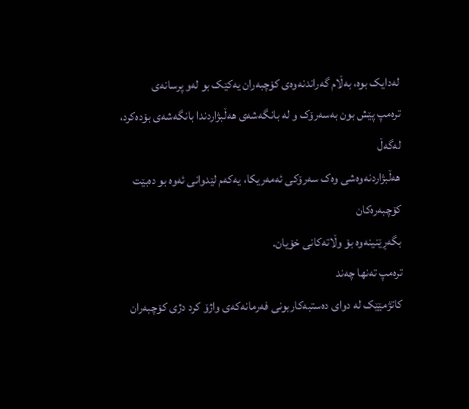لەدایک بوە، بەڵام گەراندنەوەی کۆچبەران یەکێک بو لەو پرسانەی
ترەمپ پێش بون بەسەرۆک و لە بانگەشەی هەڵبژاردندا بانگەشەی بۆدەکرد، لەگەڵ
هەڵبژاردنەوەشی وەک سەرۆکی ئەمەریکا، یەکەم لێدوانی ئەوە بو دەبێت کۆچبەرەکان
بگەڕێنینەوە بۆ وڵاتەکانی خۆیان.
ترەمپ تەنها چەند
کاتژمێێک لە دوای دەستبەکاربونی فەرمانەکەی واژۆ کرد دژی کۆچبەران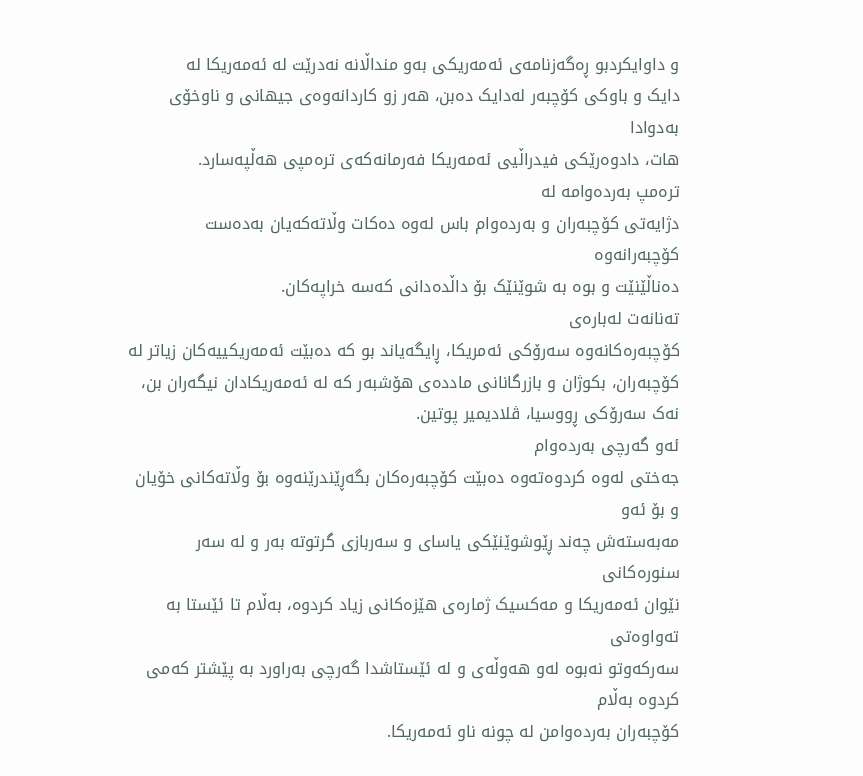و داوایکردبو ڕەگەزنامەی ئەمەریکی بەو منداڵانە نەدرێت لە ئەمەریکا لە
دایک و باوکی کۆچبەر لەدایک دەبن، هەر زو کاردانەوەی جیهانی و ناوخۆی بەدوادا
هات، دادوەرێکی فیدراڵیی ئەمەریکا فەرمانەکەی ترەمپی هەڵپەسارد.
ترەمپ بەردەوامە لە
دژایەتی کۆچبەران و بەردەوام باس لەوە دەکات وڵاتەکەیان بەدەست کۆچبەرانەوە
دەناڵێنێت و بوە بە شوێنێک بۆ داڵدەدانی کەسە خراپەکان.
تەنانەت لەبارەی
کۆچبەرەکانەوە سەرۆکی ئەمریکا، ڕایگەیاند بو کە دەبێت ئەمەریکییەکان زیاتر لە
کۆچبەران، بکوژان و بازرگانانی ماددەی ھۆشبەر کە لە ئەمەریکادان نیگەران بن،
نەک سەرۆکی ڕووسیا، ڤلادیمیر پوتین.
ئەو گەرچی بەردەوام
جەختی لەوە کردوەتەوە دەبێت کۆچبەرەکان بگەڕێندرێنەوە بۆ وڵاتەکانی خۆیان و بۆ ئەو
مەبەستەش چەند ڕێوشوێنێکی یاسای و سەربازی گرتوتە بەر و لە سەر سنورەکانی
نێوان ئەمەریکا و مەکسیک ژمارەی هێزەکانی زیاد کردوە، بەڵام تا ئێستا بە تەواوەتی
سەرکەوتو نەبوە لەو هەوڵەی و لە ئێستاشدا گەرچی بەراورد بە پێشتر کەمی کردوە بەڵام
کۆچبەران بەردەوامن لە چونە ناو ئەمەریکا.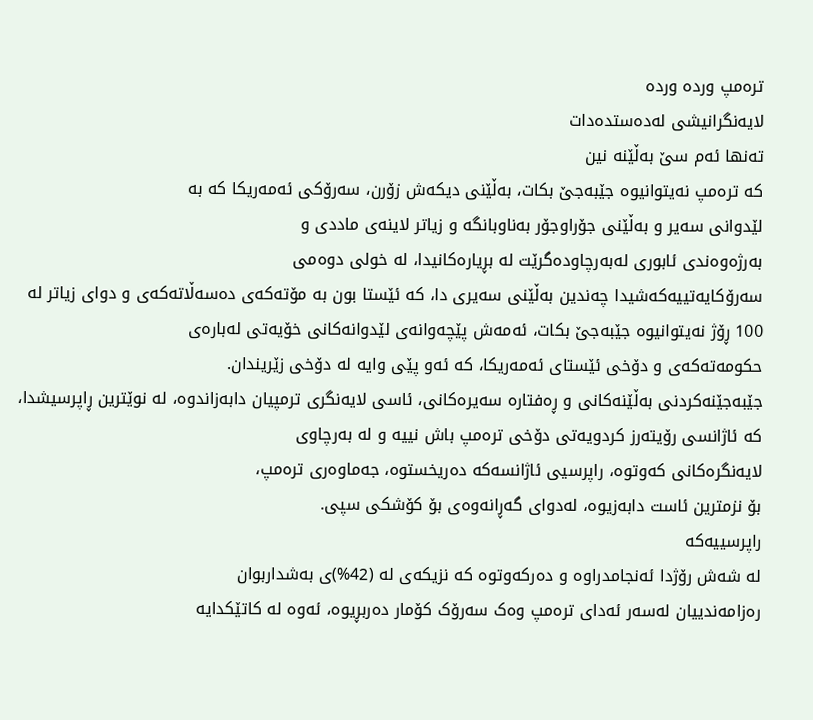ترەمپ وردە وردە
لایەنگرانیشی لەدەستدەدات
تەنها ئەم سێ بەڵێنە نین
کە ترەمپ نەیتوانیوە جێبەجێ بکات، بەڵێنی دیکەش زۆرن، سەرۆکی ئەمەریکا کە بە
لێدوانی سەیر و بەڵێنی جۆراوجۆر بەناوبانگە و زیاتر لاینەی ماددی و
بەرژەوەندی ئابوری لەبەرچاودەگرێت لە بڕیارەکانیدا، لە خولی دوەمی
سەرۆکایەتییەکەشیدا چەندین بەڵێنی سەیری دا، کە ئێستا بون بە مۆتەکەی دەسەڵاتەکەی و دوای زیاتر لە 100 ڕۆژ نەیتوانیوە جێبەجێ بکات، ئەمەش پێچەوانەی لێدوانەکانی خۆیەتی لەبارەی
حکومەتەکەی و دۆخی ئێستای ئەمەریکا، کە ئەو پێی وایە لە دۆخی زێریندان.
جێبەجێنەکردنی بەڵێنەکانی و ڕەفتارە سەیرەکانی، ئاسی لایەنگری ترمپیان دابەزاندوە، لە نوێترین ڕاپرسیشدا، کە ئاژانسی رۆیتەرز کردویەتی دۆخی ترەمپ باش نییە و لە بەرچاوی
لایەنگرەکانی کەوتوە، راپرسیی ئاژانسەکە دەریخستوە، جەماوەری ترەمپ،
بۆ نزمترین ئاست دابەزیوە، لەدوای گەڕانەوەی بۆ کۆشکی سپی.
راپرسییەکە
لە شەش رۆژدا ئەنجامدراوە و دەرکەوتوە کە نزیکەی لە (42%)ی بەشداربوان
رەزامەندییان لەسەر ئەدای ترەمپ وەک سەرۆک کۆمار دەربڕیوە، ئەوە لە کاتێکدایە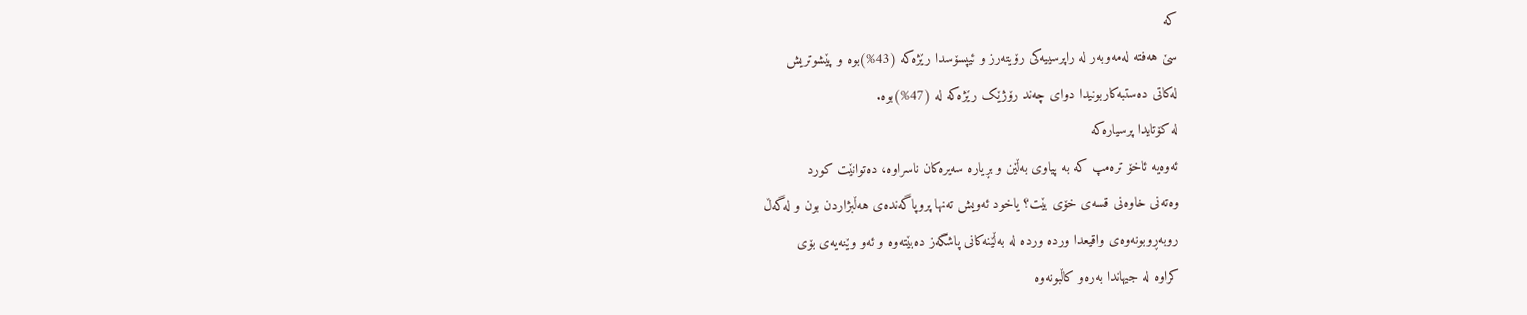کە
سێ هەفتە لەمەوبەر لە راپرسییەکی رۆیتەرز و ئیپسۆسدا رێژەكە (43%)بوە و پێشوتریش
لەکاتی دەستبەکاربونیدا دوای چەند رۆژێک رێژەکە لە (47%)بوە.
لە کۆتایدا پرسیارەکە
ئەوەیە ئاخۆ ترەمپ کە بە پیاوی بەڵێن و بڕیارە سەیرەکان ناسراوە، دەتوانێت کورد
وەتەنی خاوەنی قسەی خۆی بێت؟ یاخود ئەویش تەنها پروپاگەندەی هەڵبژاردن بون و لەگەڵ
روبەڕوبونەوەی واقیعدا وردە وردە لە بەڵێنەکانی پاشگەز دەبێتەوە و ئەو وێنەیەی بۆی
کراوە لە جیهاندا بەرەو کاڵبونەوە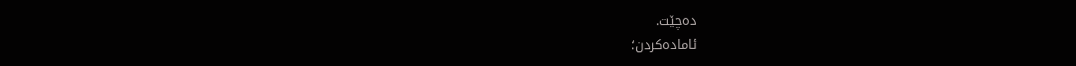دەچێت.
ئامادەکردن؛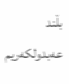بڵند عەبدولکەریم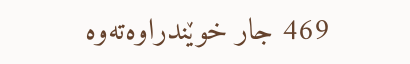469 جار خوێندراوەتەوە